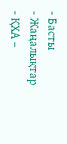- Басты
- Жаңалықтар
- ҚХА –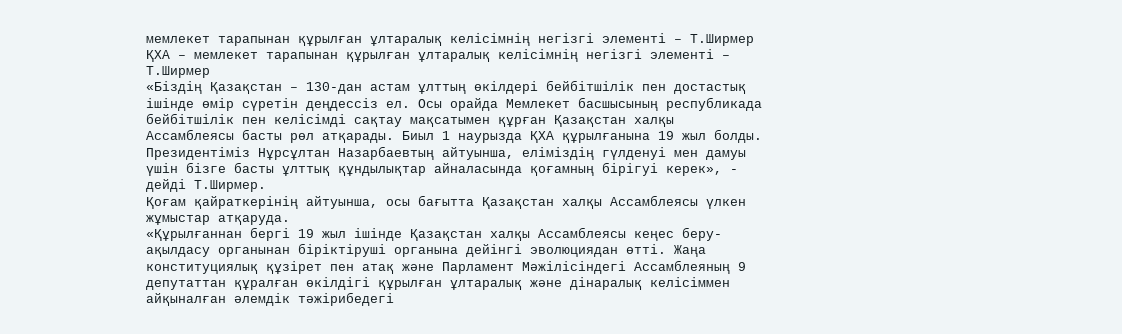мемлекет тарапынан құрылған ұлтаралық келісімнің негізгі элементі – Т.Ширмер
ҚХА – мемлекет тарапынан құрылған ұлтаралық келісімнің негізгі элементі – Т.Ширмер
«Біздің Қазақстан – 130-дан астам ұлттың өкілдері бейбітшілік пен достастық ішінде өмір сүретін деңдессіз ел. Осы орайда Мемлекет басшысының республикада бейбітшілік пен келісімді сақтау мақсатымен құрған Қазақстан халқы Ассамблеясы басты рөл атқарады. Биыл 1 наурызда ҚХА құрылғанына 19 жыл болды. Президентіміз Нұрсұлтан Назарбаевтың айтуынша, еліміздің гүлденуі мен дамуы үшін бізге басты ұлттық құндылықтар айналасында қоғамның бірігуі керек», - дейді Т.Ширмер.
Қоғам қайраткерінің айтуынша, осы бағытта Қазақстан халқы Ассамблеясы үлкен жұмыстар атқаруда.
«Құрылғаннан бергі 19 жыл ішінде Қазақстан халқы Ассамблеясы кеңес беру-ақылдасу органынан біріктіруші органына дейінгі эволюциядан өтті. Жаңа конституциялық құзірет пен атақ және Парламент Мәжілісіндегі Ассамблеяның 9 депутаттан құралған өкілдігі құрылған ұлтаралық және дінаралық келісіммен айқыналған әлемдік тәжірибедегі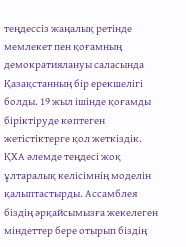теңдессіз жаңалық ретінде мемлекет пен қоғамның демократиялануы саласында Қазақстанның бір ерекшелігі болды. 19 жыл ішінде қоғамды біріктіруде көптеген жетістіктерге қол жеткіздік. ҚХА әлемде теңдесі жоқ ұлтаралық келісімнің моделін қалыптастырды. Ассамблея біздің әрқайсымызға жекелеген міндеттер бере отырып біздің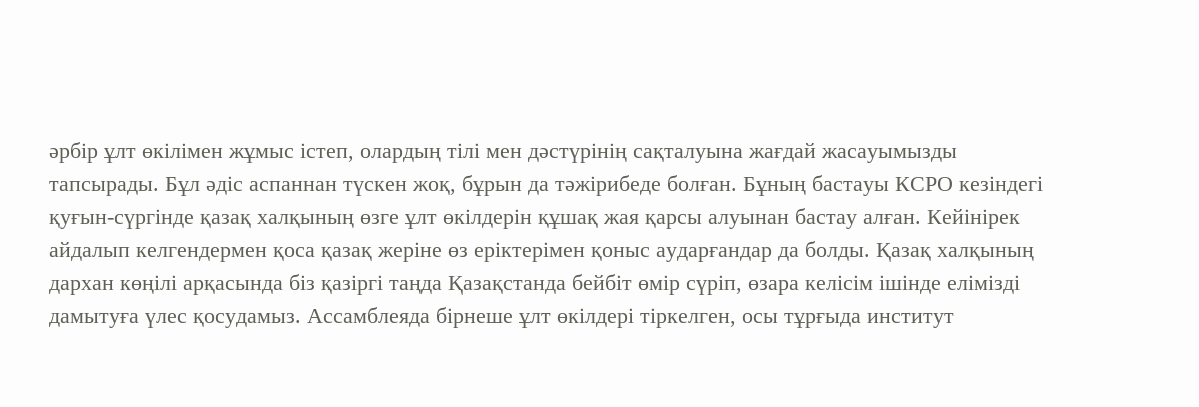әрбір ұлт өкілімен жұмыс істеп, олардың тілі мен дәстүрінің сақталуына жағдай жасауымызды тапсырады. Бұл әдіс аспаннан түскен жоқ, бұрын да тәжірибеде болған. Бұның бастауы КСРО кезіндегі қуғын-сүргінде қазақ халқының өзге ұлт өкілдерін құшақ жая қарсы алуынан бастау алған. Кейінірек айдалып келгендермен қоса қазақ жеріне өз еріктерімен қоныс аударғандар да болды. Қазақ халқының дархан көңілі арқасында біз қазіргі таңда Қазақстанда бейбіт өмір сүріп, өзара келісім ішінде елімізді дамытуға үлес қосудамыз. Ассамблеяда бірнеше ұлт өкілдері тіркелген, осы тұрғыда институт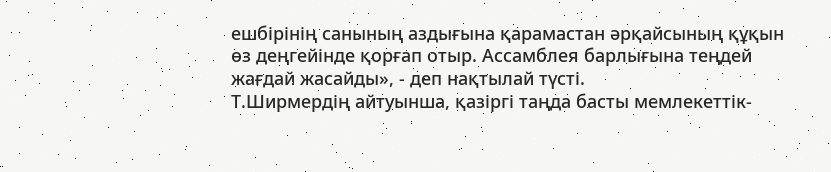ешбірінің санының аздығына қарамастан әрқайсының құқын өз деңгейінде қорғап отыр. Ассамблея барлығына теңдей жағдай жасайды», - деп нақтылай түсті.
Т.Ширмердің айтуынша, қазіргі таңда басты мемлекеттік-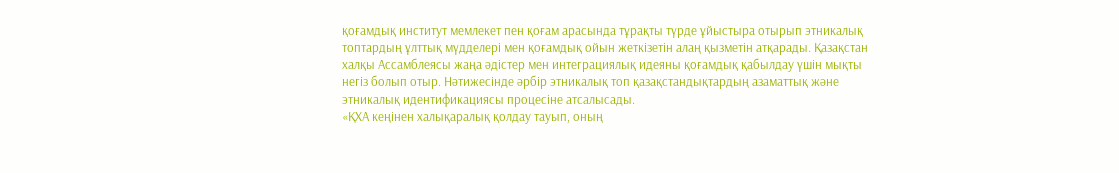қоғамдық институт мемлекет пен қоғам арасында тұрақты түрде ұйыстыра отырып этникалық топтардың ұлттық мүдделері мен қоғамдық ойын жеткізетін алаң қызметін атқарады. Қазақстан халқы Ассамблеясы жаңа әдістер мен интеграциялық идеяны қоғамдық қабылдау үшін мықты негіз болып отыр. Нәтижесінде әрбір этникалық топ қазақстандықтардың азаматтық және этникалық идентификациясы процесіне атсалысады.
«ҚХА кеңінен халықаралық қолдау тауып, оның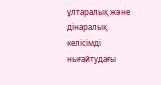ұлтаралық және дінаралық келісімді нығайтудағы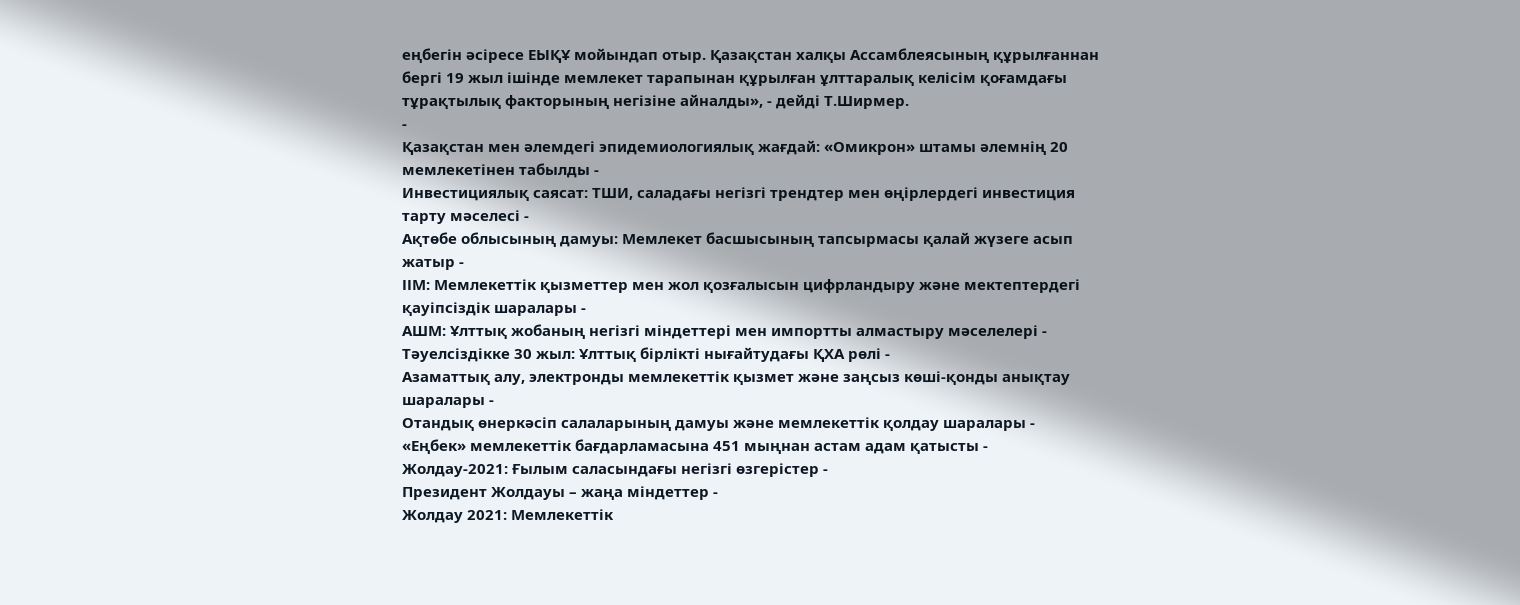еңбегін әсіресе ЕЫҚҰ мойындап отыр. Қазақстан халқы Ассамблеясының құрылғаннан бергі 19 жыл ішінде мемлекет тарапынан құрылған ұлттаралық келісім қоғамдағы тұрақтылық факторының негізіне айналды», - дейді Т.Ширмер.
-
Қазақстан мен әлемдегі эпидемиологиялық жағдай: «Омикрон» штамы әлемнің 20 мемлекетінен табылды -
Инвестициялық саясат: ТШИ, саладағы негізгі трендтер мен өңірлердегі инвестиция тарту мәселесі -
Ақтөбе облысының дамуы: Мемлекет басшысының тапсырмасы қалай жүзеге асып жатыр -
ІІМ: Мемлекеттік қызметтер мен жол қозғалысын цифрландыру және мектептердегі қауіпсіздік шаралары -
АШМ: Ұлттық жобаның негізгі міндеттері мен импортты алмастыру мәселелері -
Тәуелсіздікке 30 жыл: Ұлттық бірлікті нығайтудағы ҚХА рөлі -
Азаматтық алу, электронды мемлекеттік қызмет және заңсыз көші-қонды анықтау шаралары -
Отандық өнеркәсіп салаларының дамуы және мемлекеттік қолдау шаралары -
«Еңбек» мемлекеттік бағдарламасына 451 мыңнан астам адам қатысты -
Жолдау-2021: Ғылым саласындағы негізгі өзгерістер -
Президент Жолдауы – жаңа міндеттер -
Жолдау 2021: Мемлекеттік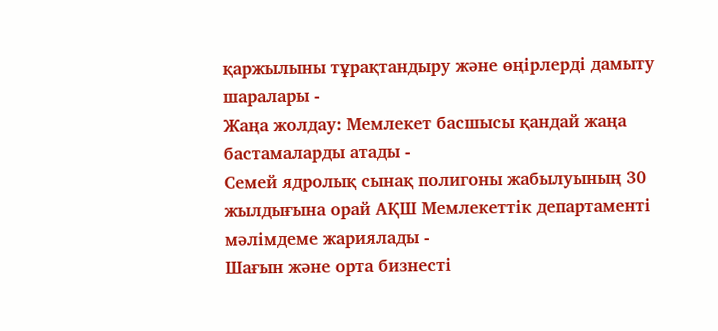қаржылыны тұрақтандыру және өңірлерді дамыту шаралары -
Жаңа жолдау: Мемлекет басшысы қандай жаңа бастамаларды атады -
Семей ядролық сынақ полигоны жабылуының 30 жылдығына орай АҚШ Мемлекеттік департаменті мәлімдеме жариялады -
Шағын және орта бизнесті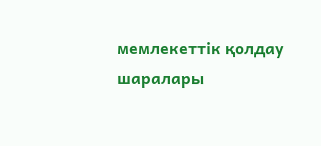мемлекеттік қолдау шаралары